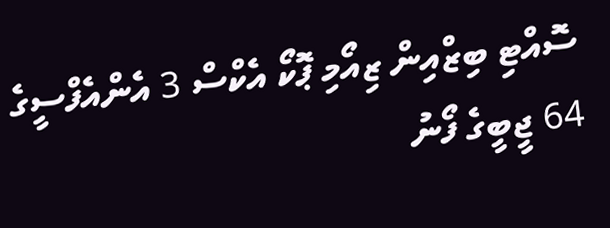ސޮއްޓި ބިޒްއިން ޒިއޯމި ޕޮކޯ އެކްސް 3 އެންއެފްސީގެ 64 ޖީބީގެ ފޯނު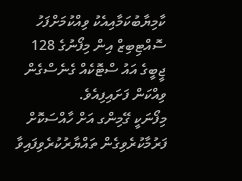ކާމިޔާބުކަމާއިއެކު ވިއްކުމަށްފަހު ސޮއްޓިބިޒް އިން މިފޯނުގެ 128 ޖީބީގެ އައު ސްޓޮކެއް ގެނެސްގެން ވިއްކަން ފަށައިފިއެވެ.
މިފޯނަކީ ގޭމިންގ އަށް ހާއްސަކޮށް ފަރުމާކުރެވިގެން ތައްޔާރުކުރެވިފައިވާ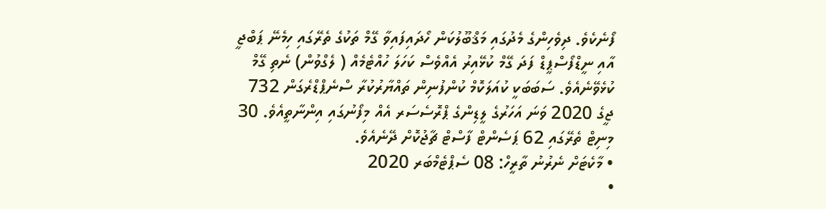ފޯނެކެވެ. ދިވެހިންގެ މެދުގައި މަޤްބޫލުކަން ހޯދައިފައިވާ ގޭމް ތަކުގެ ތެރޭގައި ހިމެނޭ ޕަބްޖީ އާއި ނީޑްފޯސްޕީޑް ފަދަ ގޭމް ކުޅޭއިރު އެއްވެސް ކަހަލަ ހުއްޓެމެއް ( ލެގްވުން) ނެތި ގޭމް ކުޅެވޭނެއެވެ. ސަބަބަކީ ކުއަލަކޮމް ކުންފުނިން ތައްޔާރުކުރާ ސްނެޕްޑްރެގަން 732 ޖީގެ 2020 ވަނަ އަހަރުގެ ލީޑިންގެ ޕްރޮސެސަރ އެއް މިފޯނުގައި އިންނާތީއެވެ. 30 މިނިޓް ތެރޭގައި 62 ޕަސެންޓް ފާސްޓް ޗާޖުކޮށް ދޭނެއެވެ.
• މާކެޓަށް ނެރުނު ތާރީހް: 08 ސެޕްޓެމްބަރ 2020
•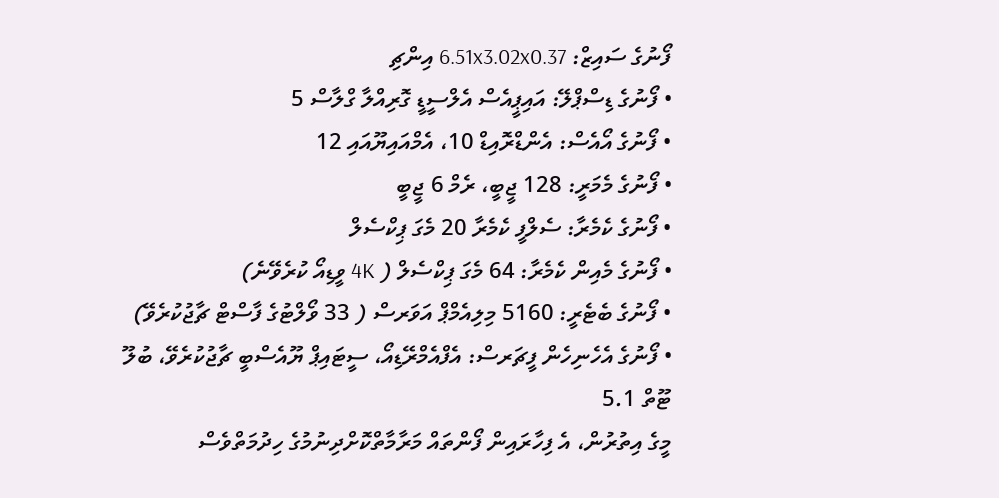ފޯނުގެ ސައިޒް: 6.51x3.02x0.37 އިންޗި
• ފޯނުގެ ޑިސްޕްލޭ: އައިޕީއެސް އެލްސީޑީ ގޮރިއްލާ ގްލާސް 5
• ފޯނުގެ އޯއެސް: އެންޑްރޮއިޑް 10، އެމްއައިޔޫއައި 12
• ފޯނުގެ މެމަރީ: 128 ޖީބީ، ރެމް 6 ޖީބީ
• ފޯނުގެ ކެމެރާ: ސެލްފީ ކެމެރާ 20 މެގަ ޕިކްސެލް
• ފޯނުގެ މެއިން ކެމެރާ: 64 މެގަ ޕިކްސެލް ( 4K ވީޑިއޯ ކުރެވޭނެ)
• ފޯނުގެ ބެޓެރީ: 5160 މިލިއެމްޕް އަވަރސް ( 33 ވޯލްޓުގެ ފާސްޓް ޗާޖުކުރެވޭ)
• ފޯނުގެ އެހެނިހެން ފީޗަރސް: އެފްއެމްރޭޑިއޯ، ސީޓައިޕް ޔޫއެސްބީ ޗާޖުކުރެވޭ، ބުލޫ ޓޫތް 5.1
މީގެ އިތުރުން، އެ ފިހާރައިން ފޯންތައް މަރާމާތްކޮށްދިނުމުގެ ހިދުމަތްވެސް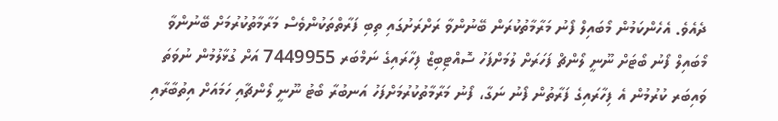ދެއެވެ. އެހެންކަމުން މޯބައިލް ފޯނު މަރާމާތުކުރަން ބޭނުންވާ ރަށްރަށުގައި ތިބި ފަރާތްތަކުންވެސް މަރާމާތުކުރުމަށް ބޭނުންވާ މޯބައިލް ފޯނު ބޯޓަށް ނޫނީ ލޯންޗް ފަހަރަށް ލުމަށްފަހު ސޮއްޓިބިޒް ފިހާރައިގެ ނަމްބަރ 7449955 އަށް ގުޅާލުމުން ނުވަތަ ވައިބަރ ކުރުމުން އެ ފިހާރައިގެ ފަރާތުން ފޯނު ނަގާ، ފޯނު މަރާމާތުކުރުމަށްފަހު އަނބުރާ ބޯޓު ނޫނީ ލޯންޗާއި ހަމައަށް އިތުބާރާއި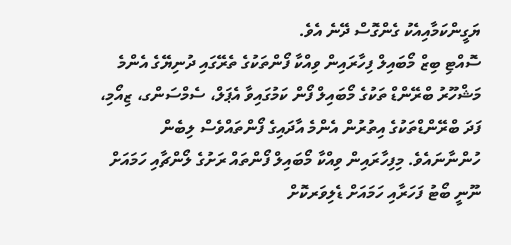ޔަގީންކަމާއިއެކު ގެންގޮސް ދޭނެ އެވެ.
ސޮއްޓި ބިޒް މޯބައިލް ފިހާރައިން ވިއްކާ ފޯންތަކުގެ ތެރޭގައި ދުނިޔޭގެ އެންމެ މަޝްހޫރު ބްރޭންޑް ތަކުގެ މޯބައިލް ފޯން ކަމުގައިވާ އެޕަލް، ސެމްސަންގ، ޒިއޯމި، ފަދަ ބްރޭންޑްތަކުގެ އިތުރުން އެންމެ އާދައިގެ ފޯންތައްވެސް ލިބެން ހުންނާނައެވެ. މިފިހާރައިން ވިއްކާ މޯބައިލް ފޯންތައް ރަށުގެ ލޯންޗާއި ހަމައަށް ނޫނީ ބޯޓު ފަހަރާއި ހަމައަށް ޑެލިވަރކޮށް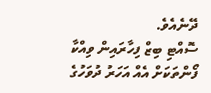ދޭނެއެވެ.
ސޮއްޓި ބިޒް ފިހާރައިން ވިއްކާ ފޯންތަކަށް އެއް އަހަރު ދުވަހުގެ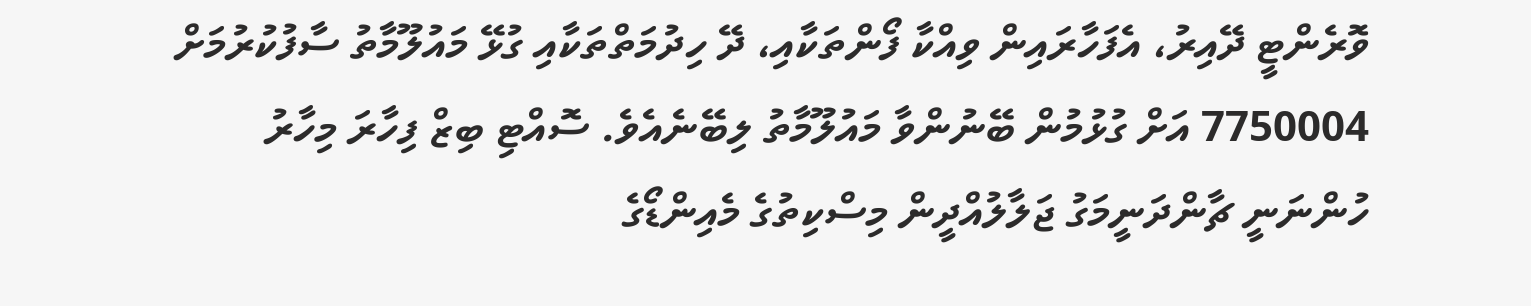ވޮރެންޓީ ދޭއިރު، އެފަހާރައިން ވިއްކާ ފޯންތަކާއި، ދޭ ހިދުމަތްތަކާއި ގުޅޭ މައުލޫމާތު ސާފުކުރުމަށް 7750004 އަށް ގުޅުމުން ބޭނުންވާ މައުލޫމާތު ލިބޭނެއެވެ. ސޮއްޓި ބިޒް ފިހާރަ މިހާރު ހުންނަނީ ޗާންދަނީމަގު ޖަލާލުއްދީން މިސްކިތުގެ މެއިންޑޯގެ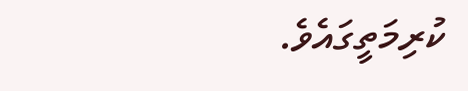ކުރިމަތީގައެވެ.